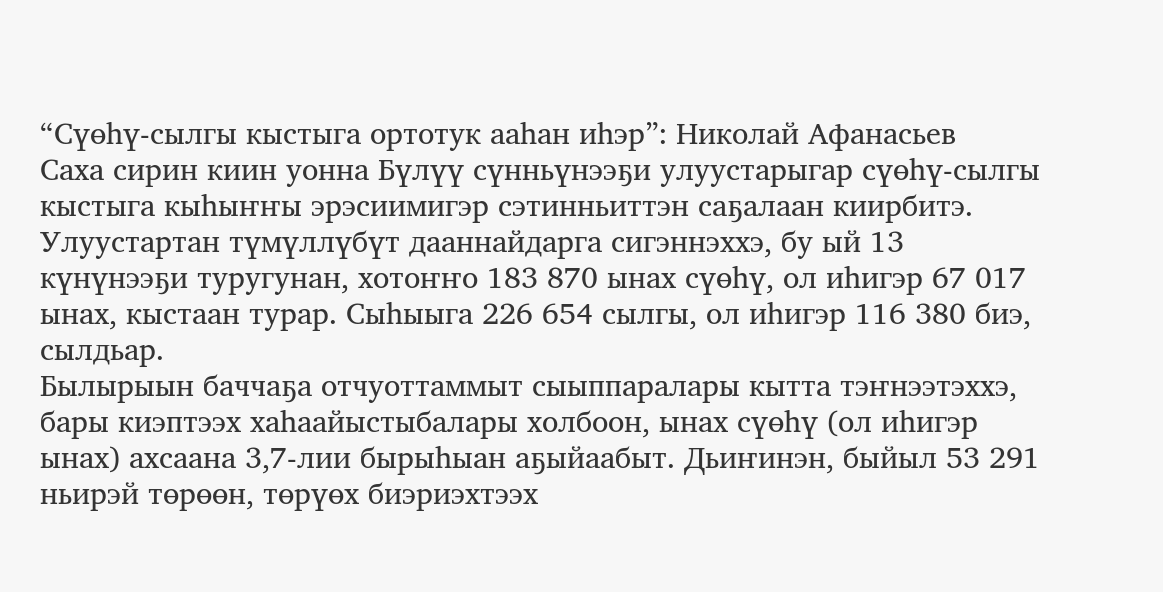“Сүөһү-сылгы кыстыга ортотук ааһан иһэр”: Николай Афанасьев
Саха сирин киин уонна Бүлүү сүнньүнээҕи улуустарыгар сүөһү-сылгы кыстыга кыһыҥҥы эрэсиимигэр сэтинньиттэн саҕалаан киирбитэ. Улуустартан түмүллүбүт дааннайдарга сигэннэххэ, бу ый 13 күнүнээҕи туругунан, хотоҥҥо 183 870 ынах сүөһү, ол иһигэр 67 017 ынах, кыстаан турар. Сыһыыга 226 654 сылгы, ол иһигэр 116 380 биэ, сылдьар.
Былырыын баччаҕа отчуоттаммыт сыыппаралары кытта тэҥнээтэххэ, бары киэптээх хаһаайыстыбалары холбоон, ынах сүөһү (ол иһигэр ынах) ахсаана 3,7-лии бырыһыан аҕыйаабыт. Дьиҥинэн, быйыл 53 291 ньирэй төрөөн, төрүөх биэриэхтээх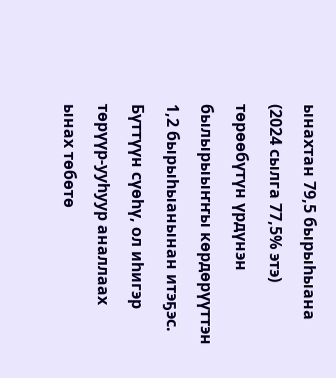ынахтан 79,5 бырыһыана (2024 сылга 77,5% этэ) төрөөбүтүн үрдүнэн былырыыҥҥы көрдөрүүттэн 1,2 бырыһыанынан итэҕэс. Бүттүүн сүөһү, ол иһигэр төрүүр-ууһуур аналлаах ынах төбөтө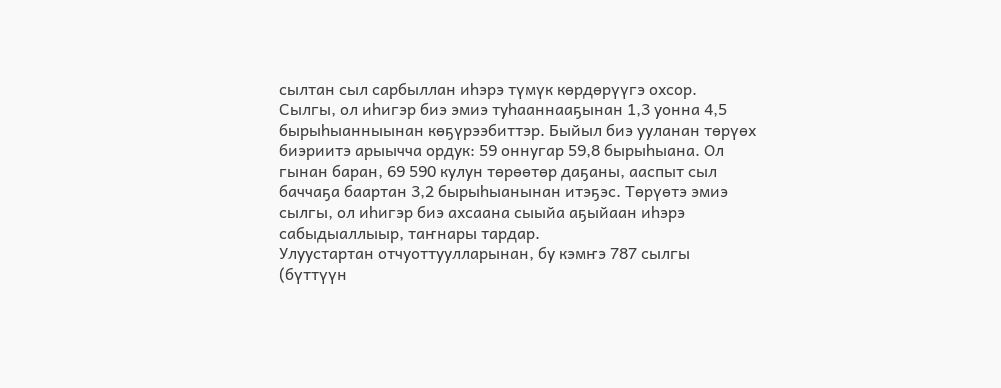сылтан сыл сарбыллан иһэрэ түмүк көрдөрүүгэ охсор.
Сылгы, ол иһигэр биэ эмиэ туһааннааҕынан 1,3 уонна 4,5 бырыһыанныынан көҕүрээбиттэр. Быйыл биэ ууланан төрүөх биэриитэ арыычча ордук: 59 оннугар 59,8 бырыһыана. Ол гынан баран, 69 590 кулун төрөөтөр даҕаны, ааспыт сыл баччаҕа баартан 3,2 бырыһыанынан итэҕэс. Төрүөтэ эмиэ сылгы, ол иһигэр биэ ахсаана сыыйа аҕыйаан иһэрэ сабыдыаллыыр, таҥнары тардар.
Улуустартан отчуоттуулларынан, бу кэмҥэ 787 сылгы (бүттүүн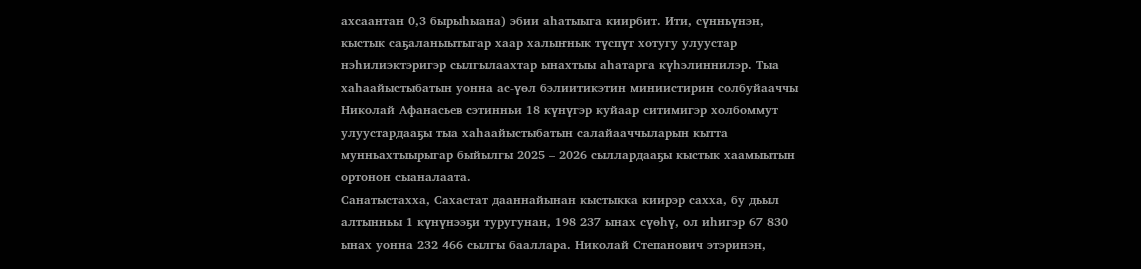ахсаантан 0,3 бырыһыана) эбии аһатыыга киирбит. Ити, сүнньүнэн, кыстык саҕаланыытыгар хаар халыҥнык түспүт хотугу улуустар нэһилиэктэригэр сылгылаахтар ынахтыы аһатарга күһэлиннилэр. Тыа хаһаайыстыбатын уонна ас-үөл бэлиитикэтин миниистирин солбуйааччы Николай Афанасьев сэтинньи 18 күнүгэр куйаар ситимигэр холбоммут улуустардааҕы тыа хаһаайыстыбатын салайааччыларын кытта мунньахтыырыгар быйылгы 2025 – 2026 сыллардааҕы кыстык хаамыытын ортонон сыаналаата.
Санатыстахха, Сахастат дааннайынан кыстыкка киирэр сахха, бу дьыл алтынньы 1 күнүнээҕи туругунан, 198 237 ынах сүөһү, ол иһигэр 67 830 ынах уонна 232 466 сылгы бааллара. Николай Степанович этэринэн,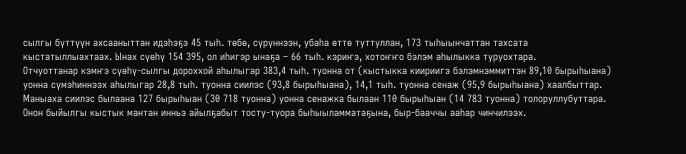сылгы бүттүүн ахсааныттан идэһэҕэ 45 тыһ. төбө, сүрүннээн, убаһа өттө туттуллан, 173 тыһыынчаттан тахсата кыстатыллыахтаах. Ынах сүөһү 154 395, ол иһигэр ынаҕа – 66 тыһ. кэриҥэ, хотоҥҥо бэлэм аһылыкка туруохтара.
Отчуоттанар кэмҥэ сүөһү-сылгы дороххой аһылыгар 383,4 тыһ. туонна от (кыстыкка киириигэ бэлэмнэммиттэн 89,10 бырыһыана) уонна сүмэһиннээх аһылыгар 28,8 тыһ. туонна сиилэс (93,8 бырыһыана), 14,1 тыһ. туонна сенаж (95,9 бырыһыана) хаалбыттар. Маныаха сиилэс былаана 127 бырыһыан (30 718 туонна) уонна сенажка былаан 110 бырыһыан (14 783 туонна) толоруллубуттара. Онон быйылгы кыстык мантан инньэ айылҕабыт тосту-туора быһыыламматаҕына, быр-бааччы ааһар чинчилээх.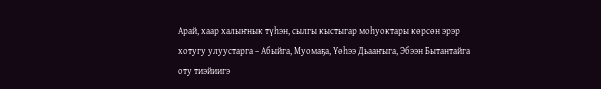Арай, хаар халыҥнык түһэн, сылгы кыстыгар моһуоктары көрсөн эрэр хотугу улуустарга – Абыйга, Муомаҕа, Үөһээ Дьааҥыга, Эбээн Бытантайга оту тиэйиигэ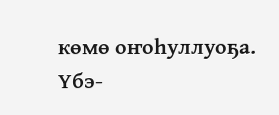көмө оҥоһуллуоҕа. Үбэ-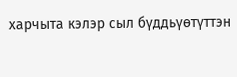харчыта кэлэр сыл бүддьүөтүттэн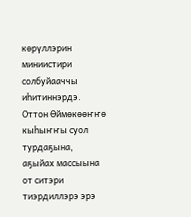көрүллэрин миниистири солбуйааччы иһитиннэрдэ. Оттон Өймөкөөҥҥө кыһыҥҥы суол турдаҕына, аҕыйах массыына от ситэри тиэрдиллэрэ эрэ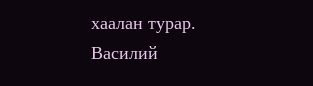хаалан турар.
Василий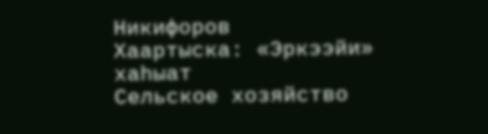Никифоров
Хаартыска: «Эркээйи» хаһыат
Сельское хозяйство